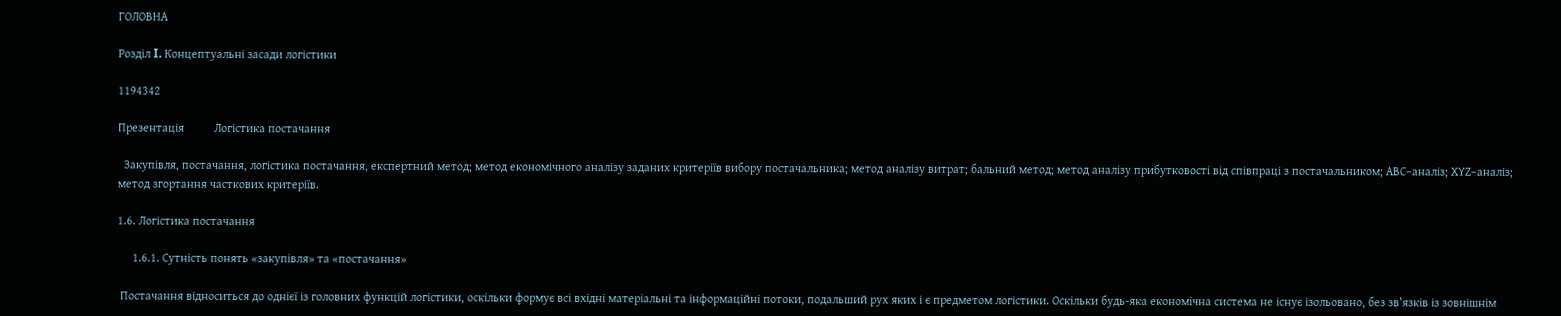ГОЛОВНА

Розділ I. Концептуальні засади логістики

1194342

Презентація          Логістика постачання

  Закупівля, постачання, логістика постачання, експертний метод; метод економічного аналізу заданих критеріїв вибору постачальника; метод аналізу витрат; бальний метод; метод аналізу прибутковості від співпраці з постачальником; АВС–аналіз; ХYZ–аналіз; метод згортання часткових критеріїв.

1.6. Логістика постачання

     1.6.1. Сутність понять «закупівля» та «постачання»

 Постачання відноситься до однієї із головних функцій логістики, оскільки формує всі вхідні матеріальні та інформаційні потоки, подальший рух яких і є предметом логістики. Оскільки будь-яка економічна система не існує ізольовано, без зв’язків із зовнішнім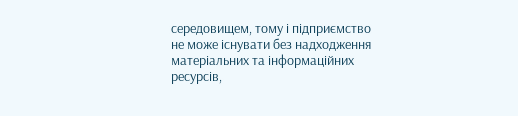середовищем, тому і підприємство не може існувати без надходження матеріальних та інформаційних ресурсів,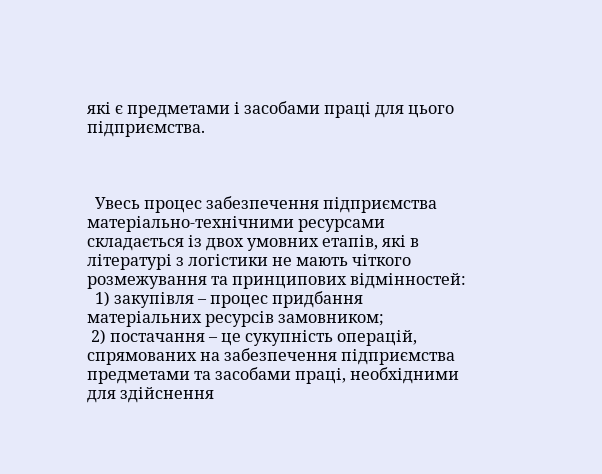які є предметами і засобами праці для цього підприємства.



  Увесь процес забезпечення підприємства матеріально-технічними ресурсами складається із двох умовних етапів, які в літературі з логістики не мають чіткого розмежування та принципових відмінностей:
  1) закупівля – процес придбання матеріальних ресурсів замовником;
 2) постачання – це сукупність операцій, спрямованих на забезпечення підприємства предметами та засобами праці, необхідними для здійснення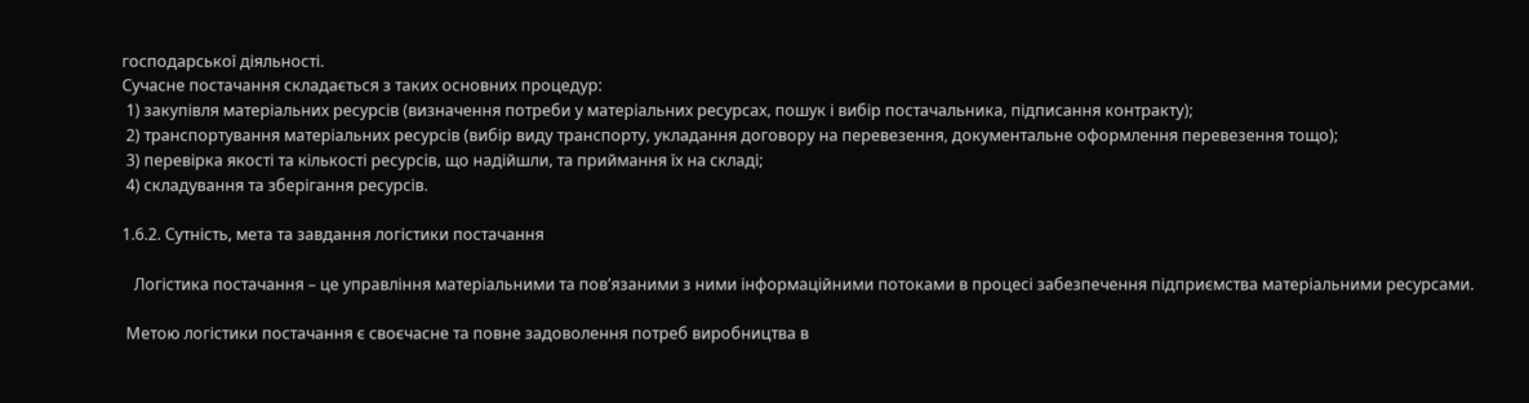господарської діяльності.
Сучасне постачання складається з таких основних процедур:
 1) закупівля матеріальних ресурсів (визначення потреби у матеріальних ресурсах, пошук і вибір постачальника, підписання контракту);
 2) транспортування матеріальних ресурсів (вибір виду транспорту, укладання договору на перевезення, документальне оформлення перевезення тощо);
 3) перевірка якості та кількості ресурсів, що надійшли, та приймання їх на складі;
 4) складування та зберігання ресурсів.

1.6.2. Сутність, мета та завдання логістики постачання

   Логістика постачання – це управління матеріальними та пов’язаними з ними інформаційними потоками в процесі забезпечення підприємства матеріальними ресурсами.

 Метою логістики постачання є своєчасне та повне задоволення потреб виробництва в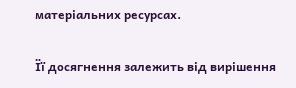матеріальних ресурсах.

Її досягнення залежить від вирішення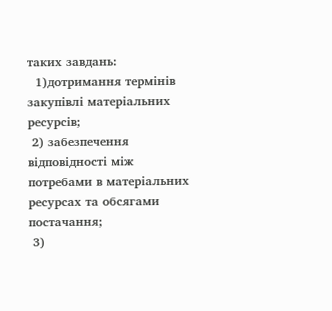таких завдань:
  1)дотримання термінів закупівлі матеріальних ресурсів;
 2) забезпечення відповідності між потребами в матеріальних ресурсах та обсягами постачання;
 3)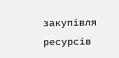закупівля ресурсів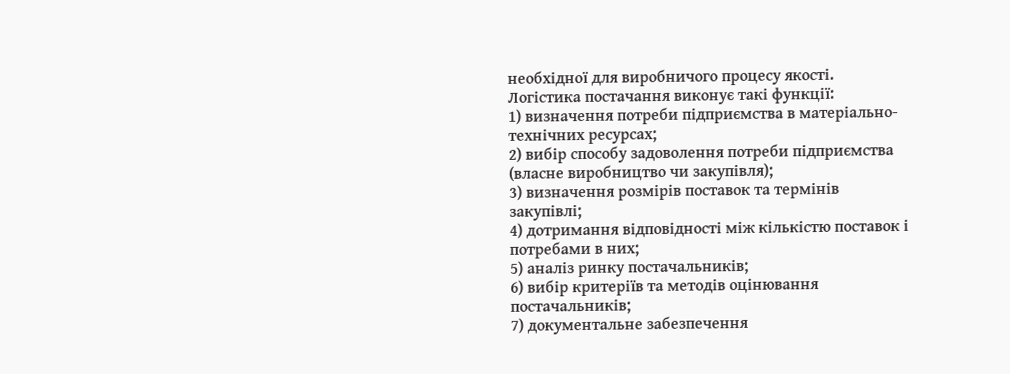необхідної для виробничого процесу якості.
Логістика постачання виконує такі функції:
1) визначення потреби підприємства в матеріально-технічних ресурсах;
2) вибір способу задоволення потреби підприємства (власне виробництво чи закупівля);
3) визначення розмірів поставок та термінів закупівлі;
4) дотримання відповідності між кількістю поставок і потребами в них;
5) аналіз ринку постачальників;
6) вибір критеріїв та методів оцінювання постачальників;
7) документальне забезпечення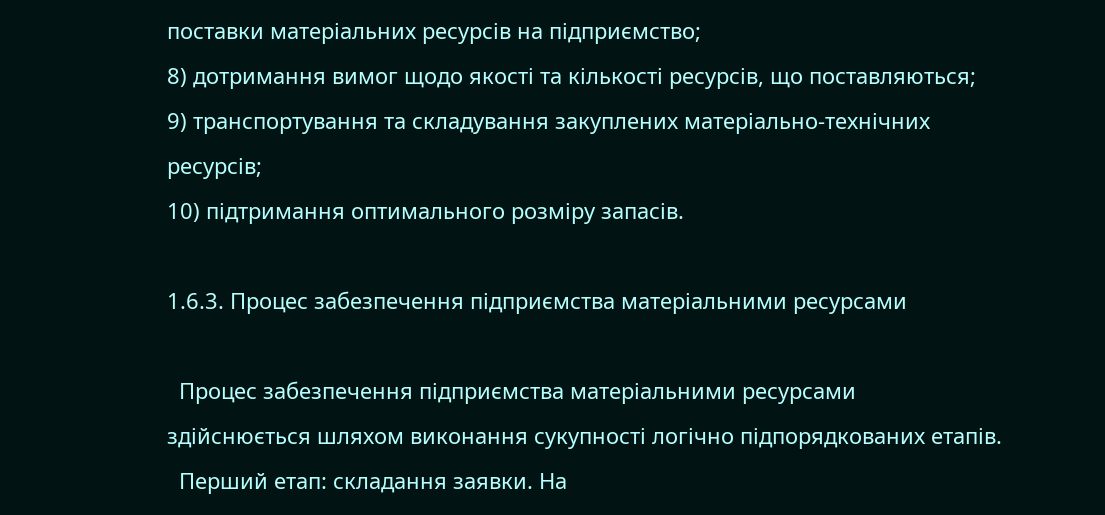поставки матеріальних ресурсів на підприємство;
8) дотримання вимог щодо якості та кількості ресурсів, що поставляються;
9) транспортування та складування закуплених матеріально-технічних ресурсів;
10) підтримання оптимального розміру запасів.

1.6.3. Процес забезпечення підприємства матеріальними ресурсами

  Процес забезпечення підприємства матеріальними ресурсами здійснюється шляхом виконання сукупності логічно підпорядкованих етапів.
  Перший етап: складання заявки. На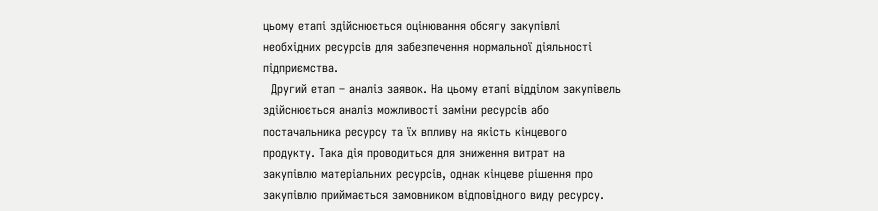цьому етапі здійснюється оцінювання обсягу закупівлі необхідних ресурсів для забезпечення нормальної діяльності підприємства.
  Другий етап – аналіз заявок. На цьому етапі відділом закупівель здійснюється аналіз можливості заміни ресурсів або постачальника ресурсу та їх впливу на якість кінцевого продукту. Така дія проводиться для зниження витрат на закупівлю матеріальних ресурсів, однак кінцеве рішення про закупівлю приймається замовником відповідного виду ресурсу.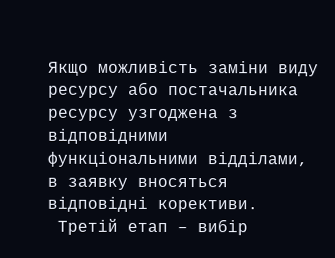Якщо можливість заміни виду ресурсу або постачальника ресурсу узгоджена з відповідними функціональними відділами, в заявку вносяться відповідні корективи.
 Третій етап – вибір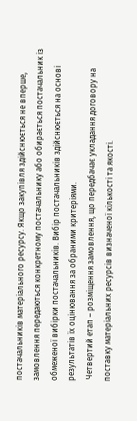постачальників матеріального ресурсу. Якщо закупівля здійснюється не вперше, замовлення передаються конкретному постачальнику або обирається постачальник із обмеженої вибірки постачальників. Вибір постачальників здійснюється на основі результатів їх оцінювання за обраними критеріями.
 Четвертий етап – розміщення замовлення, що передбачає укладання договору на поставку матеріальних ресурсів визначеної кількості та якості.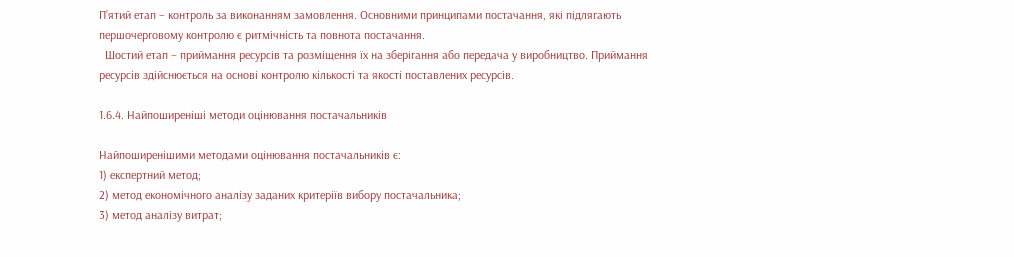П’ятий етап – контроль за виконанням замовлення. Основними принципами постачання, які підлягають першочерговому контролю є ритмічність та повнота постачання.
  Шостий етап – приймання ресурсів та розміщення їх на зберігання або передача у виробництво. Приймання ресурсів здійснюється на основі контролю кількості та якості поставлених ресурсів.

1.6.4. Найпоширеніші методи оцінювання постачальників

Найпоширенішими методами оцінювання постачальників є:
1) експертний метод;
2) метод економічного аналізу заданих критеріїв вибору постачальника;
3) метод аналізу витрат;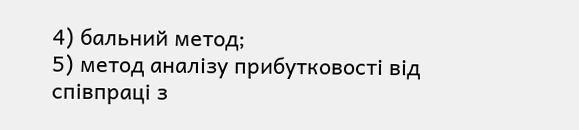4) бальний метод;
5) метод аналізу прибутковості від співпраці з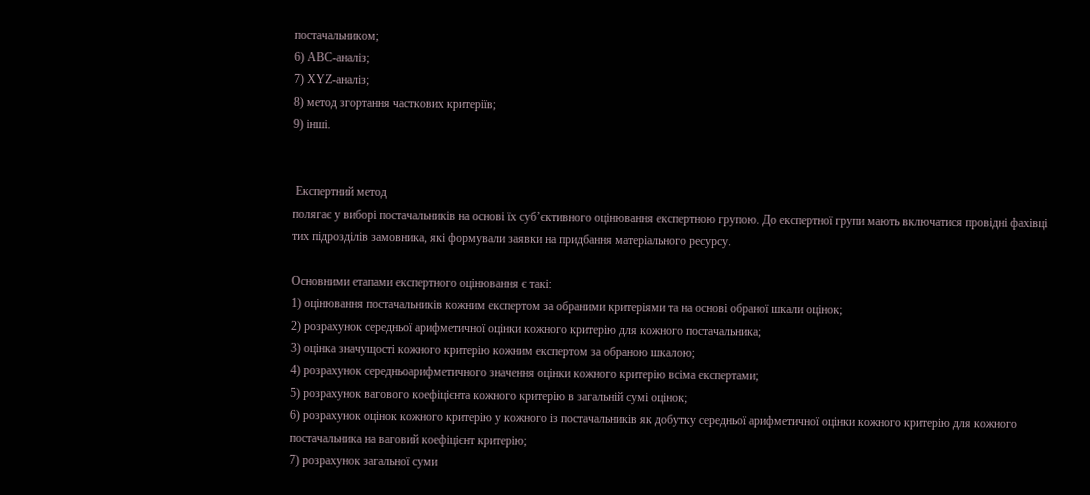постачальником;
6) АВС-аналіз;
7) ХYZ-аналіз;
8) метод згортання часткових критеріїв;
9) інші.


 Експертний метод
полягає у виборі постачальників на основі їх суб’єктивного оцінювання експертною групою. До експертної групи мають включатися провідні фахівці тих підрозділів замовника, які формували заявки на придбання матеріального ресурсу.

Основними етапами експертного оцінювання є такі:
1) оцінювання постачальників кожним експертом за обраними критеріями та на основі обраної шкали оцінок;
2) розрахунок середньої арифметичної оцінки кожного критерію для кожного постачальника;
3) оцінка значущості кожного критерію кожним експертом за обраною шкалою;
4) розрахунок середньоарифметичного значення оцінки кожного критерію всіма експертами;
5) розрахунок вагового коефіцієнта кожного критерію в загальній сумі оцінок;
6) розрахунок оцінок кожного критерію у кожного із постачальників як добутку середньої арифметичної оцінки кожного критерію для кожного постачальника на ваговий коефіцієнт критерію;
7) розрахунок загальної суми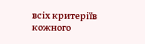всіх критеріїв кожного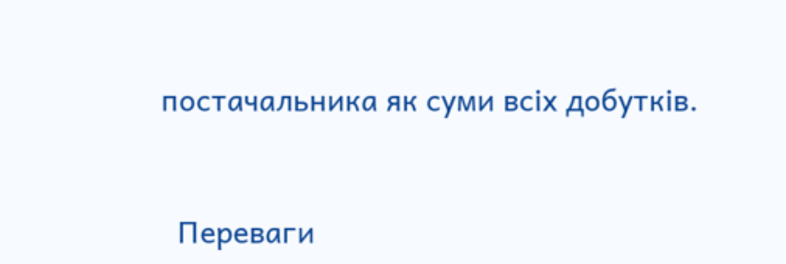постачальника як суми всіх добутків.



  Переваги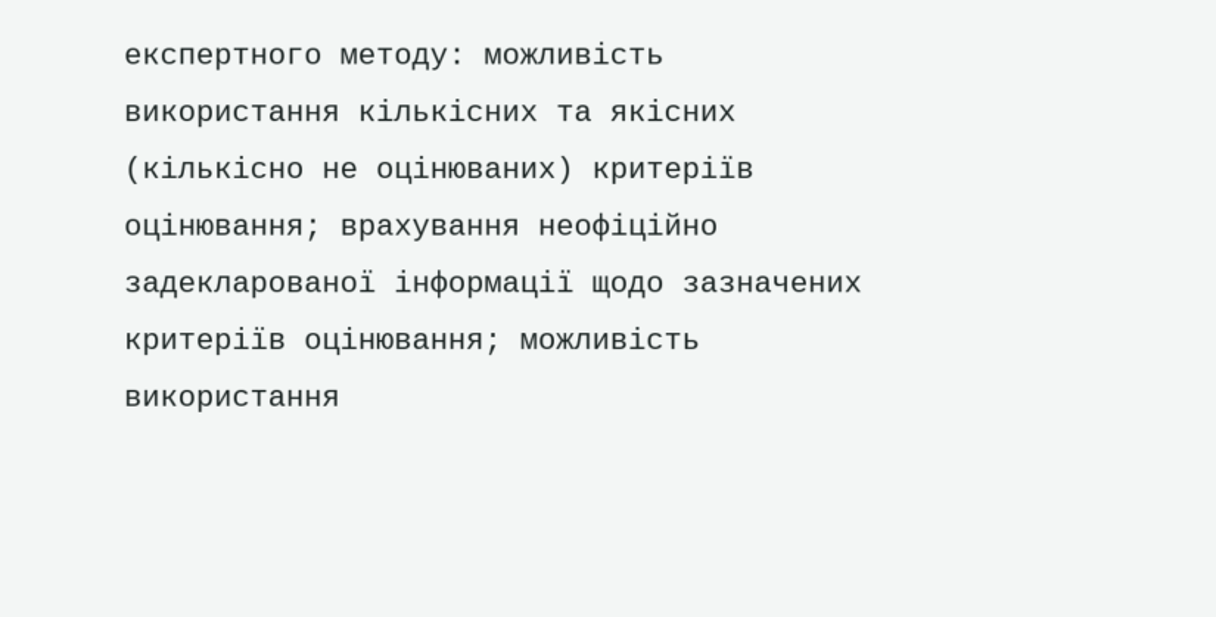експертного методу: можливість використання кількісних та якісних (кількісно не оцінюваних) критеріїв оцінювання; врахування неофіційно задекларованої інформації щодо зазначених критеріїв оцінювання; можливість використання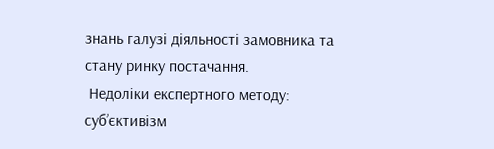знань галузі діяльності замовника та стану ринку постачання.
 Недоліки експертного методу:
суб’єктивізм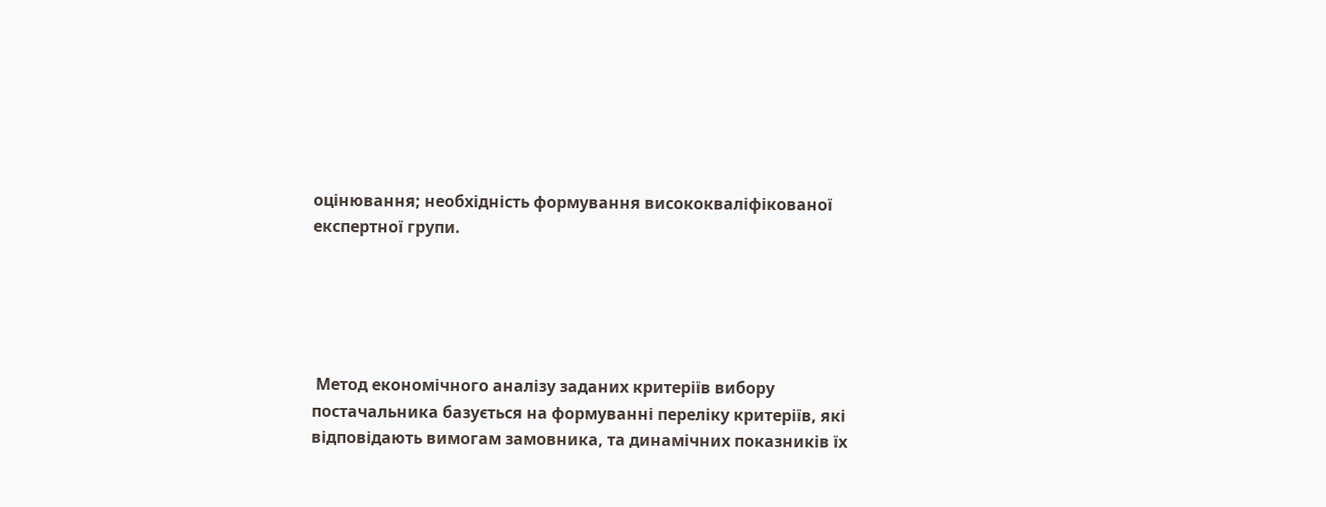оцінювання; необхідність формування висококваліфікованої експертної групи.





 Метод економічного аналізу заданих критеріїв вибору постачальника базується на формуванні переліку критеріїв, які відповідають вимогам замовника, та динамічних показників їх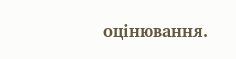оцінювання.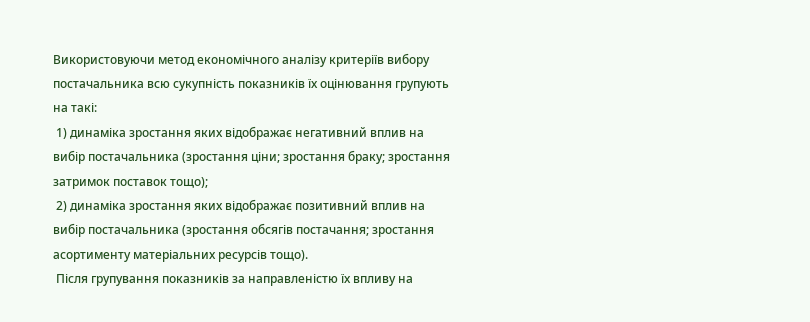Використовуючи метод економічного аналізу критеріїв вибору постачальника всю сукупність показників їх оцінювання групують на такі:
 1) динаміка зростання яких відображає негативний вплив на вибір постачальника (зростання ціни; зростання браку; зростання затримок поставок тощо);
 2) динаміка зростання яких відображає позитивний вплив на вибір постачальника (зростання обсягів постачання; зростання асортименту матеріальних ресурсів тощо).
 Після групування показників за направленістю їх впливу на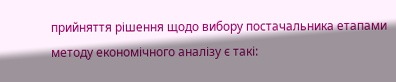прийняття рішення щодо вибору постачальника етапами методу економічного аналізу є такі: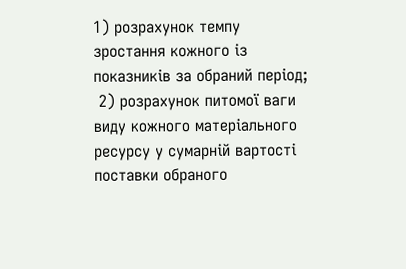1) розрахунок темпу зростання кожного із показників за обраний період;
 2) розрахунок питомої ваги виду кожного матеріального ресурсу у сумарній вартості поставки обраного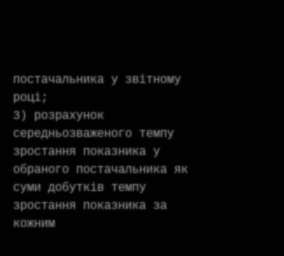постачальника у звітному році;
3) розрахунок середньозваженого темпу зростання показника у обраного постачальника як суми добутків темпу зростання показника за кожним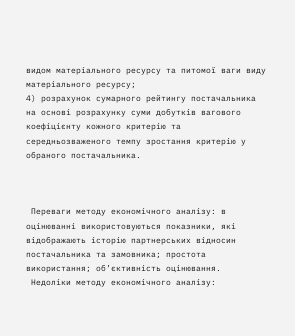видом матеріального ресурсу та питомої ваги виду матеріального ресурсу;
4) розрахунок сумарного рейтингу постачальника на основі розрахунку суми добутків вагового коефіцієнту кожного критерію та середньозваженого темпу зростання критерію у обраного постачальника.



 Переваги методу економічного аналізу: в оцінюванні використовуються показники, які відображають історію партнерських відносин постачальника та замовника; простота використання; об’єктивність оцінювання.
 Недоліки методу економічного аналізу: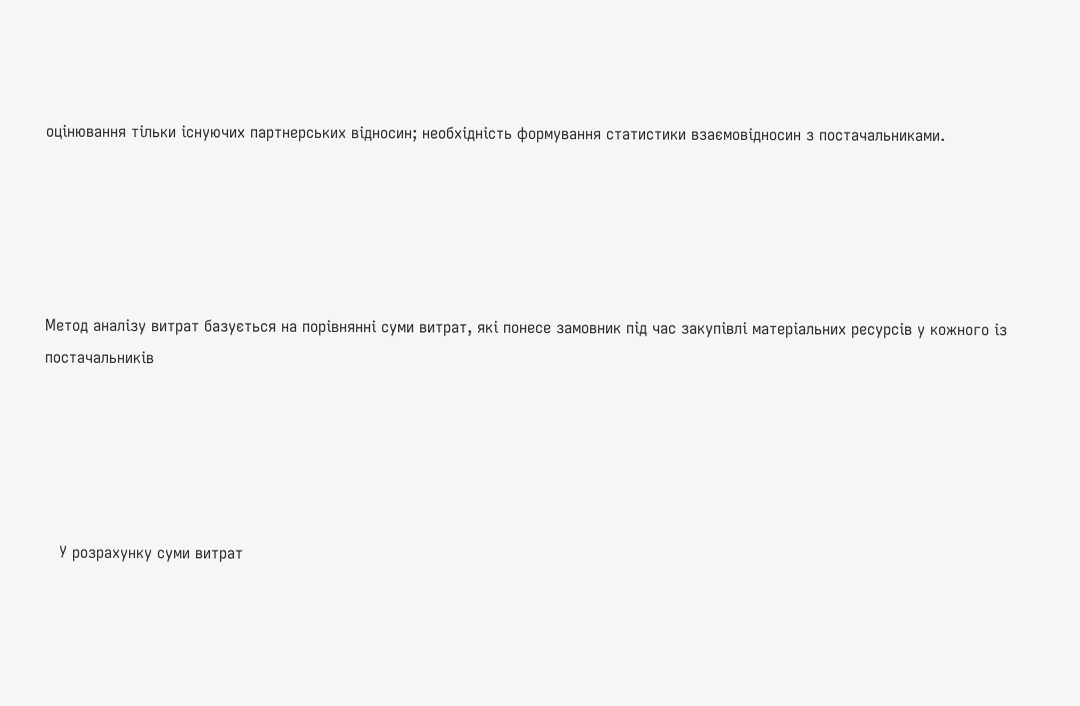оцінювання тільки існуючих партнерських відносин; необхідність формування статистики взаємовідносин з постачальниками.





Метод аналізу витрат базується на порівнянні суми витрат, які понесе замовник під час закупівлі матеріальних ресурсів у кожного із постачальників





   У розрахунку суми витрат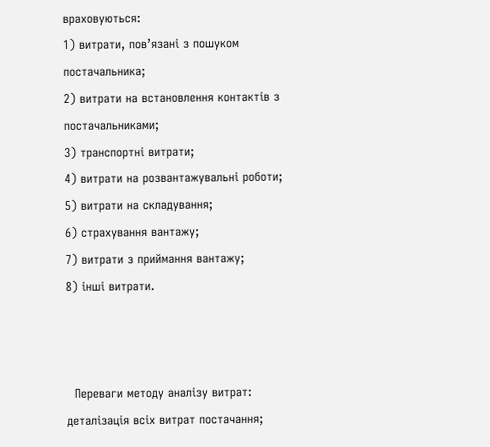враховуються:
1) витрати, пов’язані з пошуком постачальника;
2) витрати на встановлення контактів з постачальниками;
3) транспортні витрати;
4) витрати на розвантажувальні роботи;
5) витрати на складування;
6) страхування вантажу;
7) витрати з приймання вантажу;
8) інші витрати.



  Переваги методу аналізу витрат: деталізація всіх витрат постачання;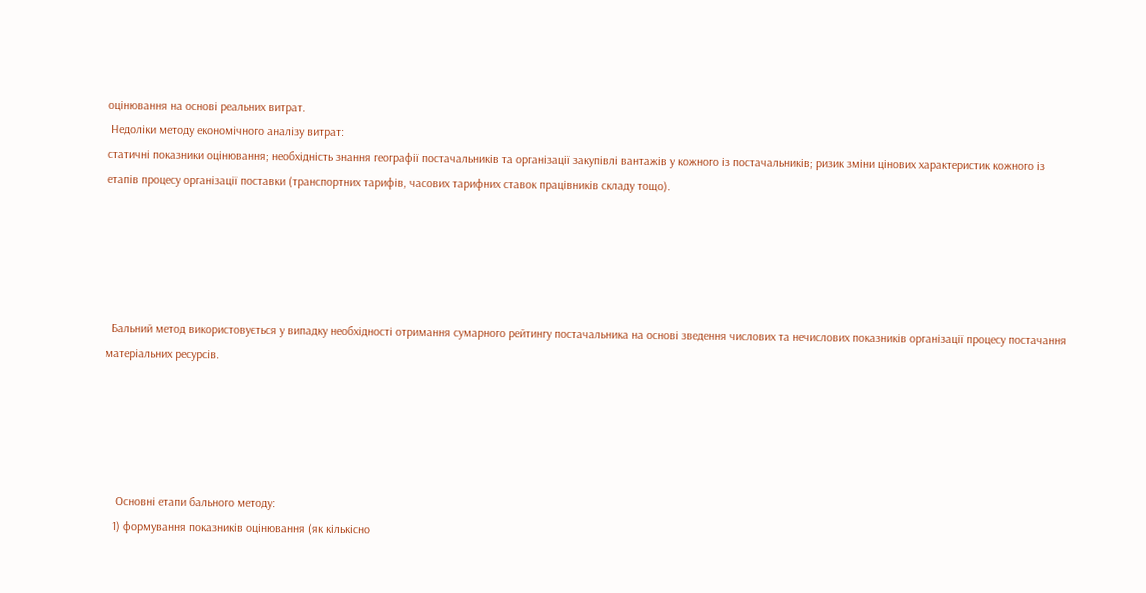оцінювання на основі реальних витрат.
 Недоліки методу економічного аналізу витрат:
статичні показники оцінювання; необхідність знання географії постачальників та організації закупівлі вантажів у кожного із постачальників; ризик зміни цінових характеристик кожного із етапів процесу організації поставки (транспортних тарифів, часових тарифних ставок працівників складу тощо).





  Бальний метод використовується у випадку необхідності отримання сумарного рейтингу постачальника на основі зведення числових та нечислових показників організації процесу постачання матеріальних ресурсів.





    Основні етапи бального методу:
   1) формування показників оцінювання (як кількісно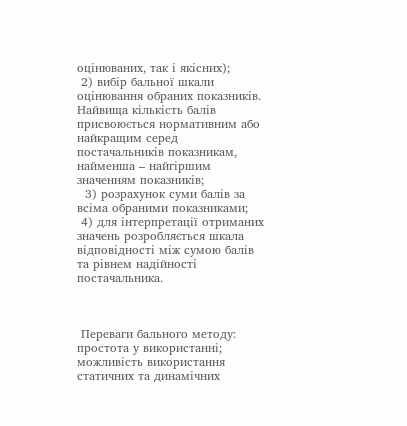оцінюваних, так і якісних);
 2) вибір бальної шкали оцінювання обраних показників. Найвища кількість балів присвоюється нормативним або найкращим серед постачальників показникам, найменша – найгіршим значенням показників;
  3) розрахунок суми балів за всіма обраними показниками;
 4) для інтерпретації отриманих значень розробляється шкала відповідності між сумою балів та рівнем надійності постачальника.



 Переваги бального методу: простота у використанні; можливість використання статичних та динамічних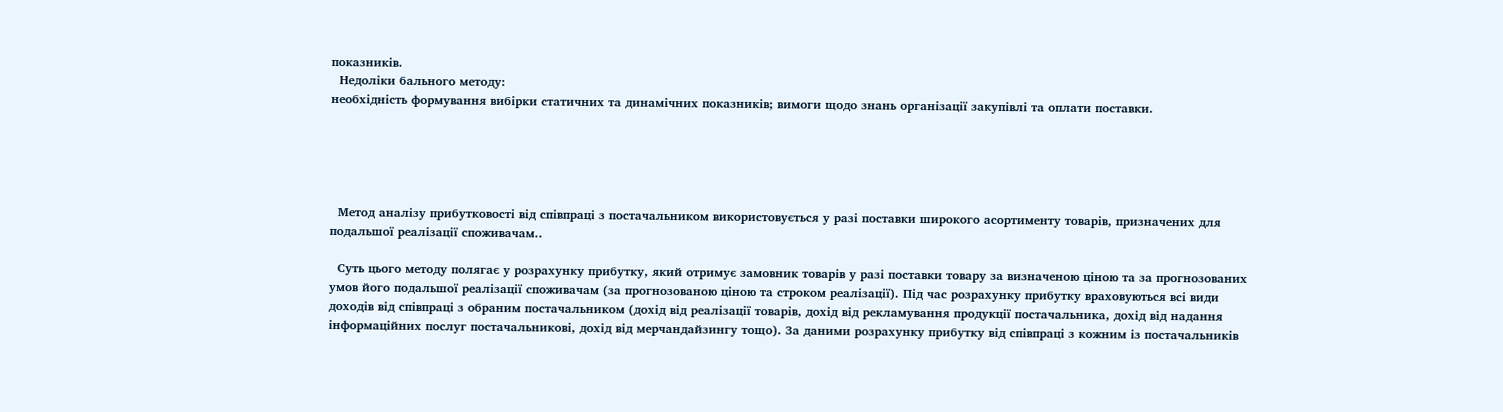показників.
  Недоліки бального методу:
необхідність формування вибірки статичних та динамічних показників; вимоги щодо знань організації закупівлі та оплати поставки.





  Метод аналізу прибутковості від співпраці з постачальником використовується у разі поставки широкого асортименту товарів, призначених для подальшої реалізації споживачам..

  Суть цього методу полягає у розрахунку прибутку, який отримує замовник товарів у разі поставки товару за визначеною ціною та за прогнозованих умов його подальшої реалізації споживачам (за прогнозованою ціною та строком реалізації). Під час розрахунку прибутку враховуються всі види доходів від співпраці з обраним постачальником (дохід від реалізації товарів, дохід від рекламування продукції постачальника, дохід від надання інформаційних послуг постачальникові, дохід від мерчандайзингу тощо). За даними розрахунку прибутку від співпраці з кожним із постачальників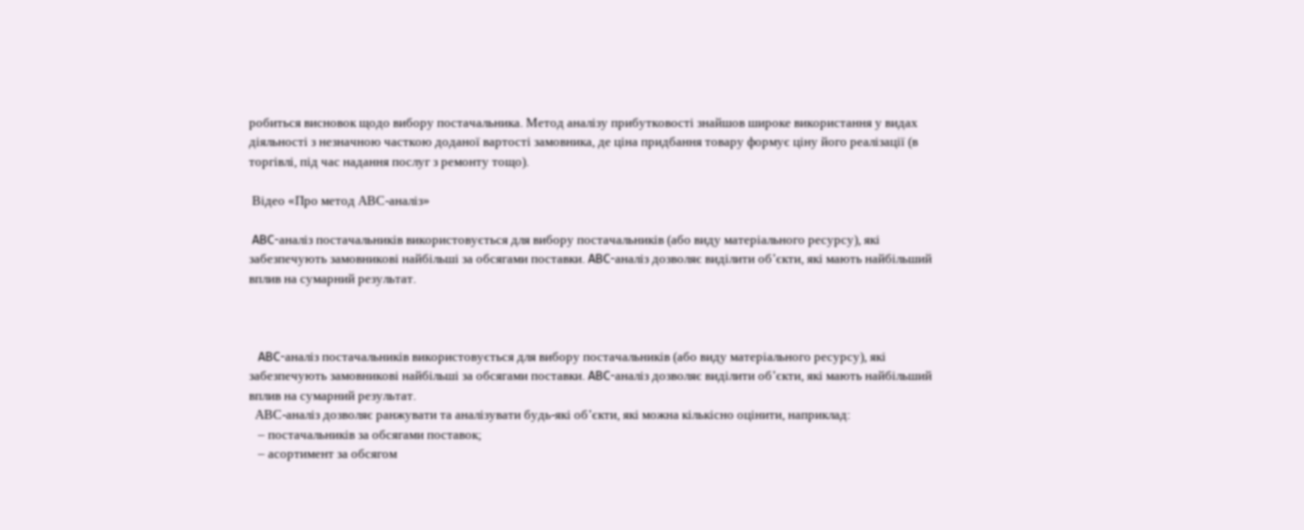робиться висновок щодо вибору постачальника. Метод аналізу прибутковості знайшов широке використання у видах діяльності з незначною часткою доданої вартості замовника, де ціна придбання товару формує ціну його реалізації (в торгівлі, під час надання послуг з ремонту тощо).

 Відео «Про метод АВС-аналіз»

 ABC-аналіз постачальників використовується для вибору постачальників (або виду матеріального ресурсу), які забезпечують замовникові найбільші за обсягами поставки. ABC-аналіз дозволяє виділити об’єкти, які мають найбільший вплив на сумарний результат.



   ABC-аналіз постачальників використовується для вибору постачальників (або виду матеріального ресурсу), які забезпечують замовникові найбільші за обсягами поставки. ABC-аналіз дозволяє виділити об’єкти, які мають найбільший вплив на сумарний результат.
  АВС-аналіз дозволяє ранжувати та аналізувати будь-які об’єкти, які можна кількісно оцінити, наприклад:
   – постачальників за обсягами поставок;
   – асортимент за обсягом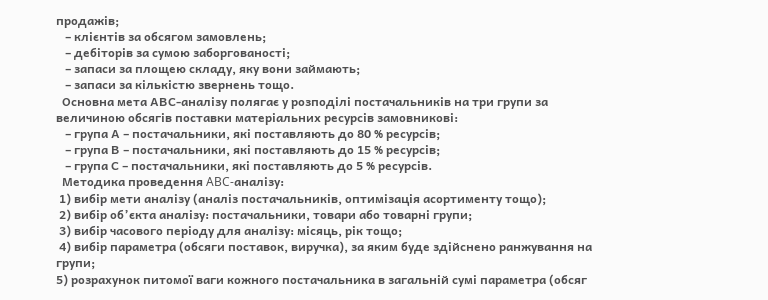продажів;
   – клієнтів за обсягом замовлень;
   – дебіторів за сумою заборгованості;
   – запаси за площею складу, яку вони займають;
   – запаси за кількістю звернень тощо.
  Основна мета АВС-аналізу полягає у розподілі постачальників на три групи за величиною обсягів поставки матеріальних ресурсів замовникові:
   – група А – постачальники, які поставляють до 80 % ресурсів;
   – група В – постачальники, які поставляють до 15 % ресурсів;
   – група С – постачальники, які поставляють до 5 % ресурсів.
  Методика проведення ABC-аналізу:
 1) вибір мети аналізу (аналіз постачальників, оптимізація асортименту тощо);
 2) вибір об’єкта аналізу: постачальники, товари або товарні групи;
 3) вибір часового періоду для аналізу: місяць, рік тощо;
 4) вибір параметра (обсяги поставок, виручка), за яким буде здійснено ранжування на групи;
5) розрахунок питомої ваги кожного постачальника в загальній сумі параметра (обсяг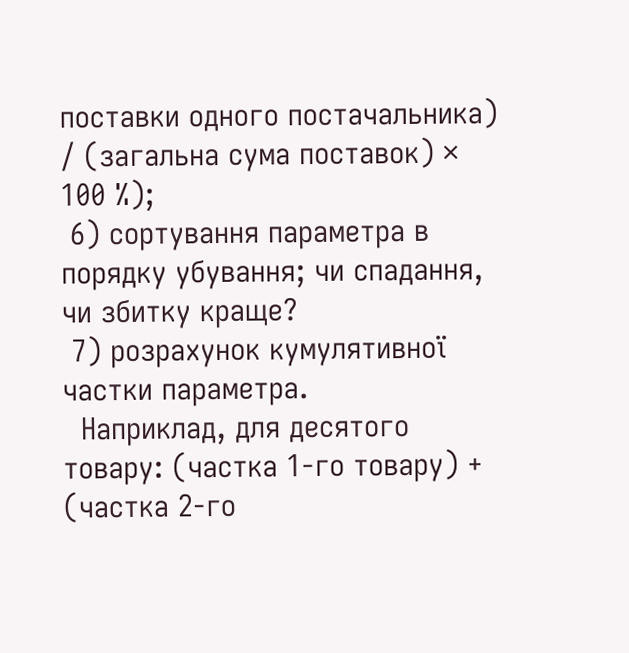поставки одного постачальника) / (загальна сума поставок) × 100 %);
 6) сортування параметра в порядку убування; чи спадання, чи збитку краще?
 7) розрахунок кумулятивної частки параметра.
  Наприклад, для десятого товару: (частка 1-го товару) + (частка 2-го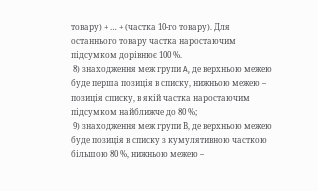товару) + … + (частка 10-го товару). Для останнього товару частка наростаючим підсумком дорівнює 100 %.
 8) знаходження меж групи A, де верхньою межею буде перша позиція в списку, нижньою межею – позиція списку, в якій частка наростаючим підсумком найближче до 80 %;
 9) знаходження меж групи В, де верхньою межею буде позиція в списку з кумулятивною часткою більшою 80 %, нижньою межею –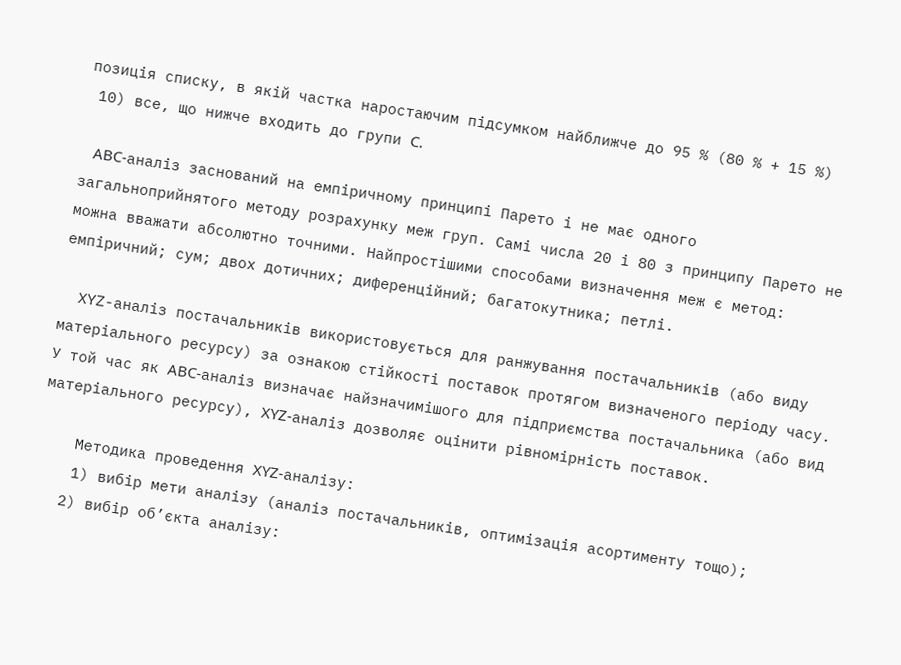позиція списку, в якій частка наростаючим підсумком найближче до 95 % (80 % + 15 %)
 10) все, що нижче входить до групи C.

   ABC-аналіз заснований на емпіричному принципі Парето і не має одного загальноприйнятого методу розрахунку меж груп. Самі числа 20 і 80 з принципу Парето не можна вважати абсолютно точними. Найпростішими способами визначення меж є метод: емпіричний; сум; двох дотичних; диференційний; багатокутника; петлі.

  ХYZ-аналіз постачальників використовується для ранжування постачальників (або виду матеріального ресурсу) за ознакою стійкості поставок протягом визначеного періоду часу. У той час як ABC-аналіз визначає найзначимішого для підприємства постачальника (або вид матеріального ресурсу), XYZ-аналіз дозволяє оцінити рівномірність поставок.

    Методика проведення XYZ-аналізу:
    1) вибір мети аналізу (аналіз постачальників, оптимізація асортименту тощо);
   2) вибір об’єкта аналізу: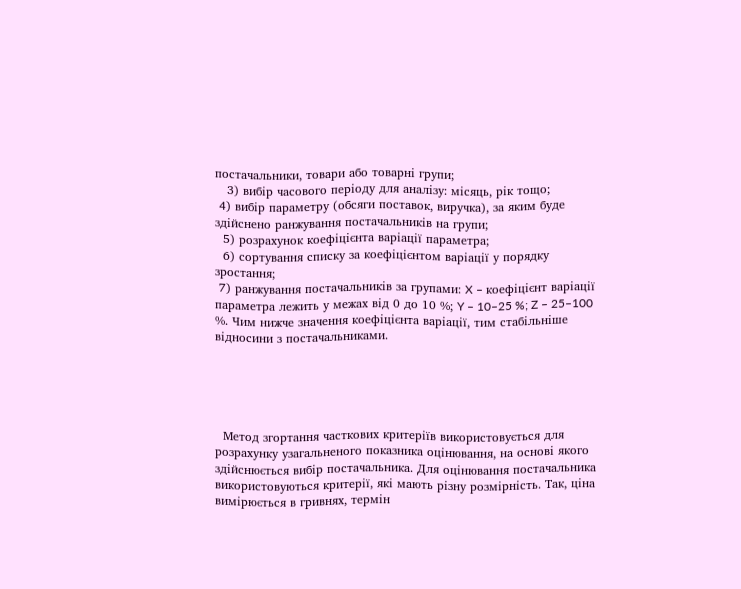постачальники, товари або товарні групи;
   3) вибір часового періоду для аналізу: місяць, рік тощо;
 4) вибір параметру (обсяги поставок, виручка), за яким буде здійснено ранжування постачальників на групи;
  5) розрахунок коефіцієнта варіації параметра;
  6) сортування списку за коефіцієнтом варіації у порядку зростання;
 7) ранжування постачальників за групами: X – коефіцієнт варіації параметра лежить у межах від 0 до 10 %; Y – 10–25 %; Z – 25–100 %. Чим нижче значення коефіцієнта варіації, тим стабільніше відносини з постачальниками.





  Метод згортання часткових критеріїв використовується для розрахунку узагальненого показника оцінювання, на основі якого здійснюється вибір постачальника. Для оцінювання постачальника використовуються критерії, які мають різну розмірність. Так, ціна вимірюється в гривнях, термін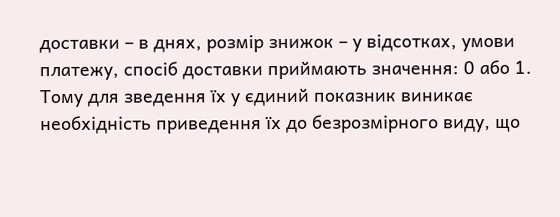доставки – в днях, розмір знижок – у відсотках, умови платежу, спосіб доставки приймають значення: 0 або 1. Тому для зведення їх у єдиний показник виникає необхідність приведення їх до безрозмірного виду, що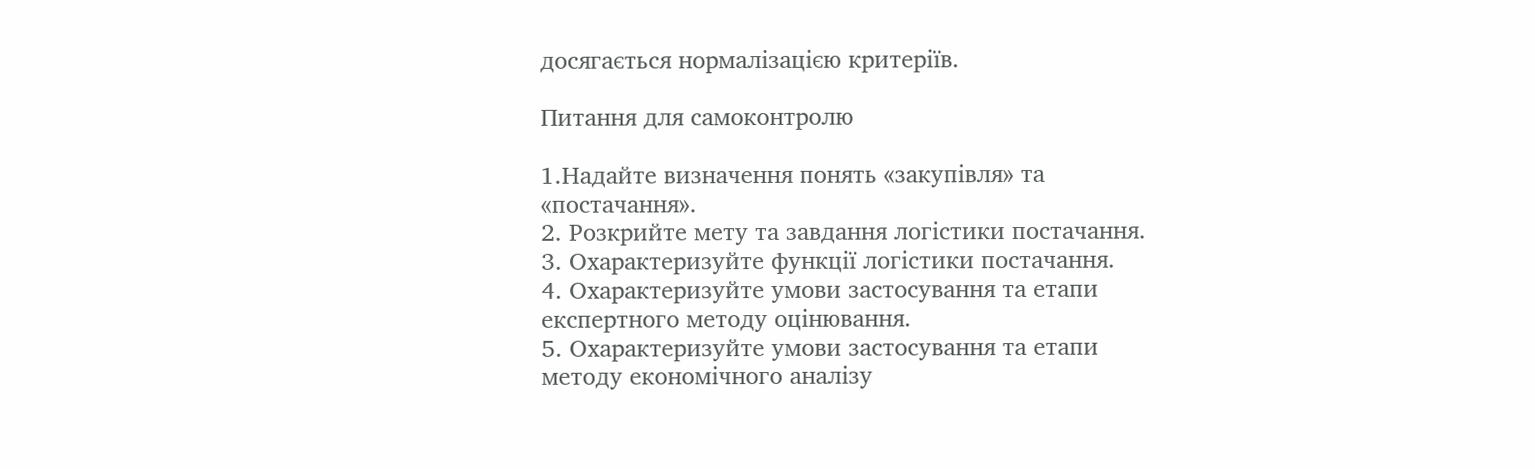досягається нормалізацією критеріїв.

Питання для самоконтролю

1.Надайте визначення понять «закупівля» та «постачання».
2. Розкрийте мету та завдання логістики постачання.
3. Охарактеризуйте функції логістики постачання.
4. Охарактеризуйте умови застосування та етапи експертного методу оцінювання.
5. Охарактеризуйте умови застосування та етапи методу економічного аналізу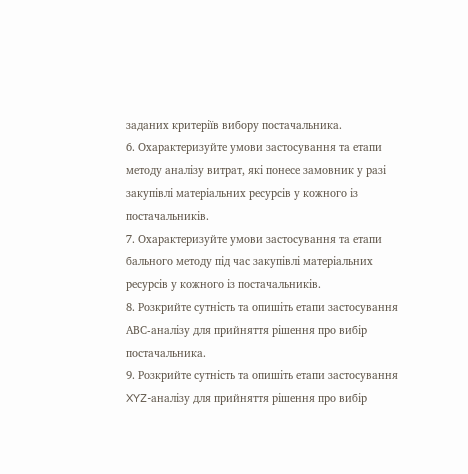заданих критеріїв вибору постачальника.
6. Охарактеризуйте умови застосування та етапи методу аналізу витрат, які понесе замовник у разі закупівлі матеріальних ресурсів у кожного із постачальників.
7. Охарактеризуйте умови застосування та етапи бального методу під час закупівлі матеріальних ресурсів у кожного із постачальників.
8. Розкрийте сутність та опишіть етапи застосування АВС-аналізу для прийняття рішення про вибір постачальника.
9. Розкрийте сутність та опишіть етапи застосування XYZ-аналізу для прийняття рішення про вибір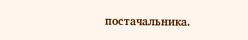постачальника.